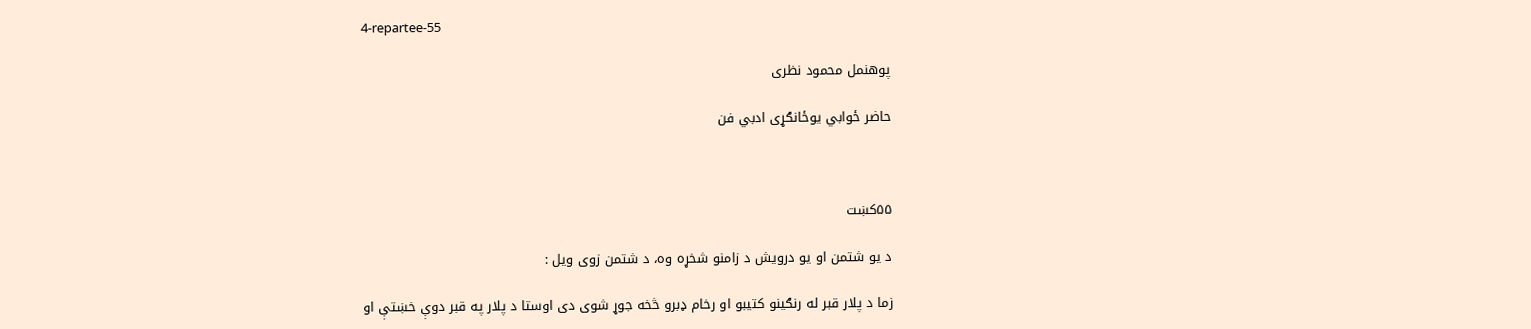4-repartee-55

پوهنمل محمود نظری

حاضر ځوابي یوځانګړی ادبي فن



۵۵کښت

د یو شتمن او یو درویش د زامنو شخړه وه، د شتمن زوی ویل :

زما د پلار قبر له رنګینو کتیبو او رخام ډبرو څخه جوړ شوی دی اوستا د پلار په قبر دوې خښتې او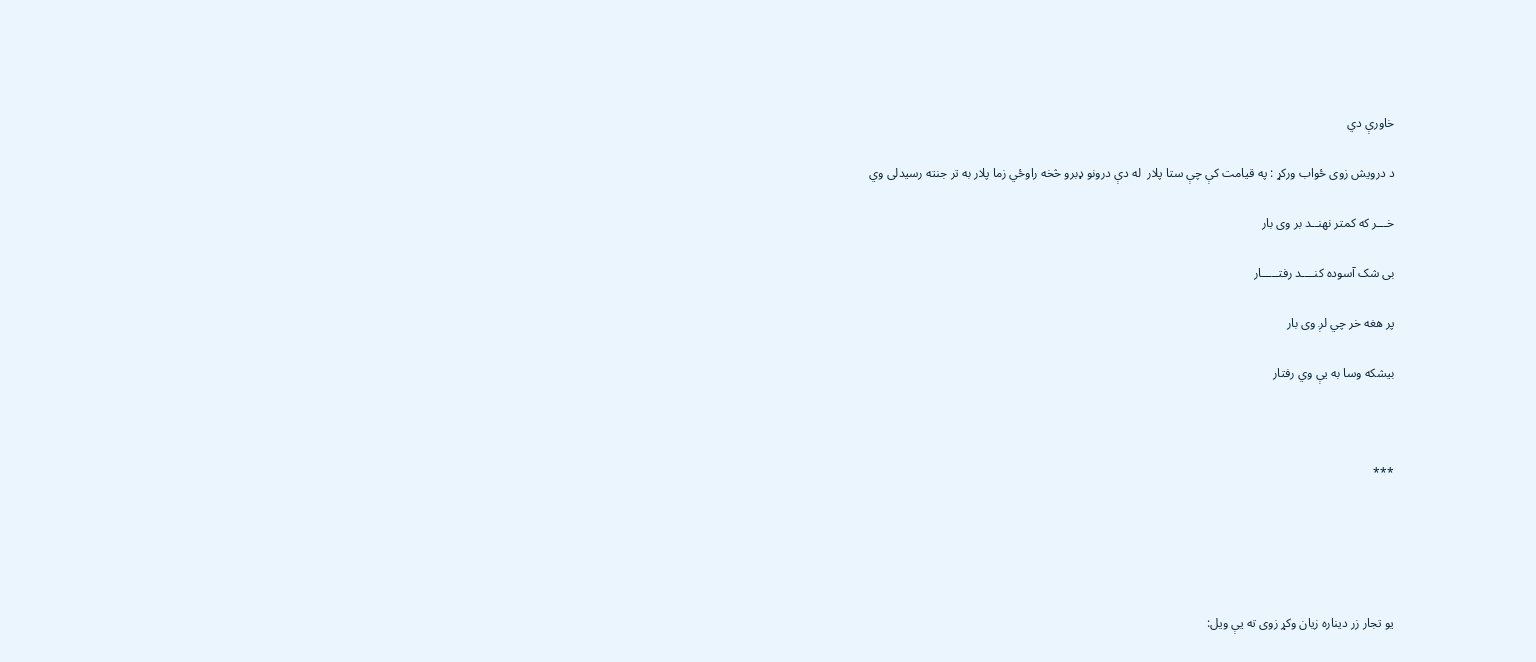خاورې دي

د درویش زوی ځواب ورکړ : په قیامت کې چې ستا پلار  له دې درونو ډبرو څخه راوځي زما پلار به تر جنته رسیدلی وي

خـــر که کمتر نهنــد بر وی بار

بی شک آسوده کنــــد رفتـــــار

پر هغه خر چي لږ وی بار

بیشکه وسا به يې وي رفتار



***





یو تجار زر دیناره زیان وکړ زوی ته یې ویل: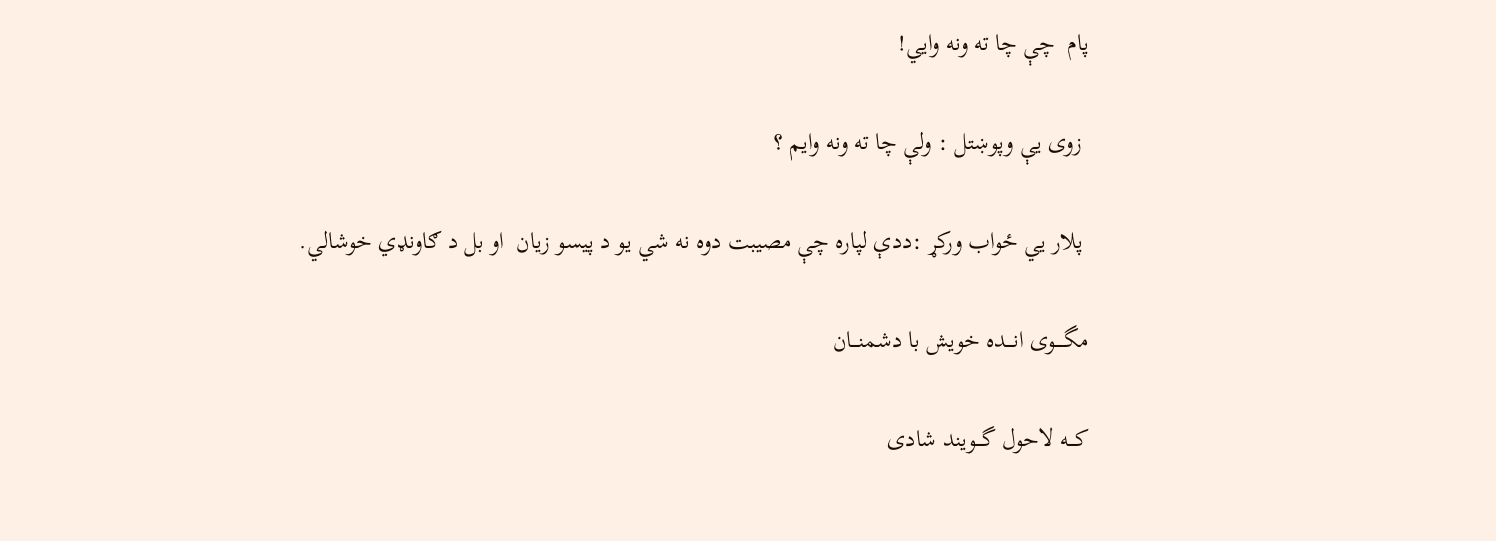پام  چې چا ته ونه وایي!

 زوی يې وپوښتل : ولې چا ته ونه وایم ؟

 پلار يي ځواب ورکړ :ددې لپاره چې مصیبت دوه نه شي یو د پیسو زیان  او بل د ګاونډي خوشالي.

مگــــوی انـــده خویش با دشمنـــان

کـــه لاحول گـــویند شادی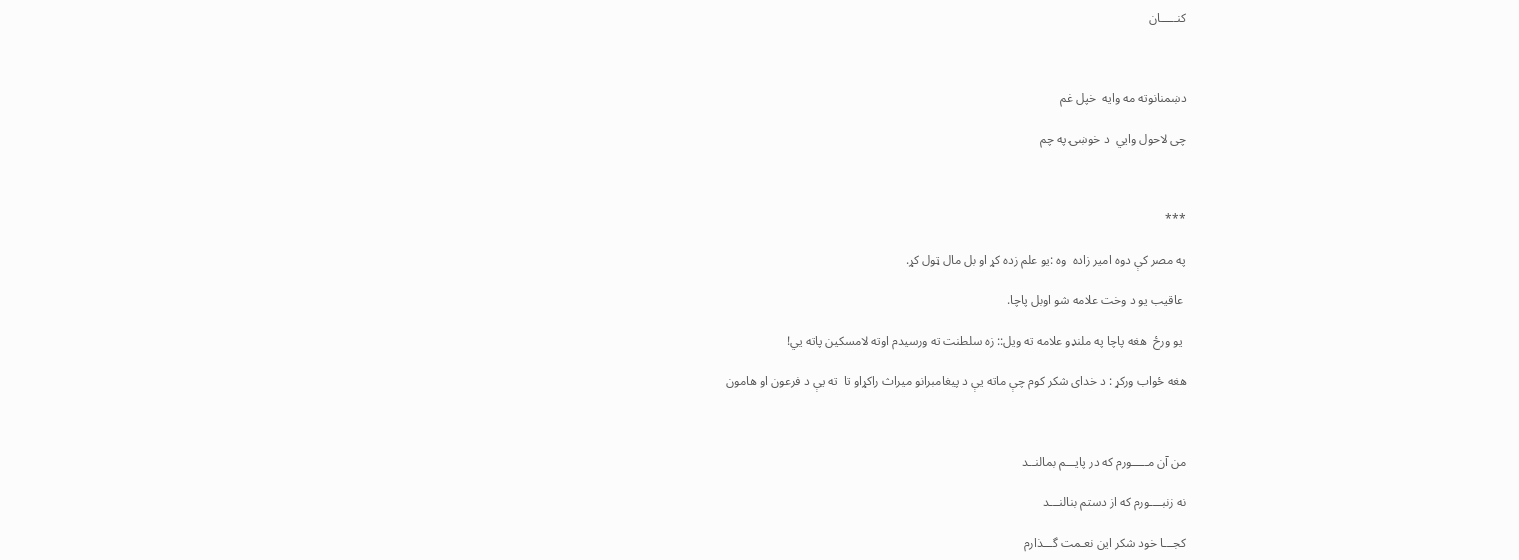کنـــــان



دښمنانوته مه وایه  خپل غم

چی لاحول وایي  د خوښۍ په چم



***

په مصر کې دوه امیر زاده  وه :یو علم زده کړ او بل مال ټول کړ.

 عاقیب یو د وخت علامه شو اوبل پاچا.

 یو ورځ  هغه پاچا په ملنډو علامه ته ویل:: زه سلطنت ته ورسیدم اوته لامسکین پاته يي!

هغه ځواب ورکړ : د خدای شکر کوم چې ماته يې د پیغامبرانو میراث راکړاو تا  ته یې د فرعون او هامون



من آن مـــــورم که در پایـــم بمالنــد

نه زنبــــورم که از دستم بنالنـــد

کجـــا خود شکر این نعـمت گـــذارم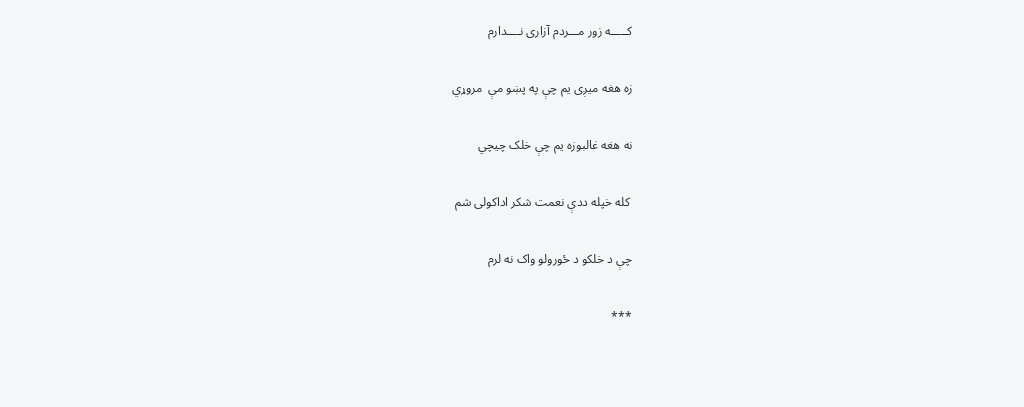کـــــه زور مـــردم آزاری نــــدارم

زه هغه میږی یم چې په پښو مې  مروړي

نه هغه غالبوزه یم چې خلک چیچي

 کله خپله ددې نعمت شکر اداکولی شم

چې د خلکو د ځورولو واک نه لرم

***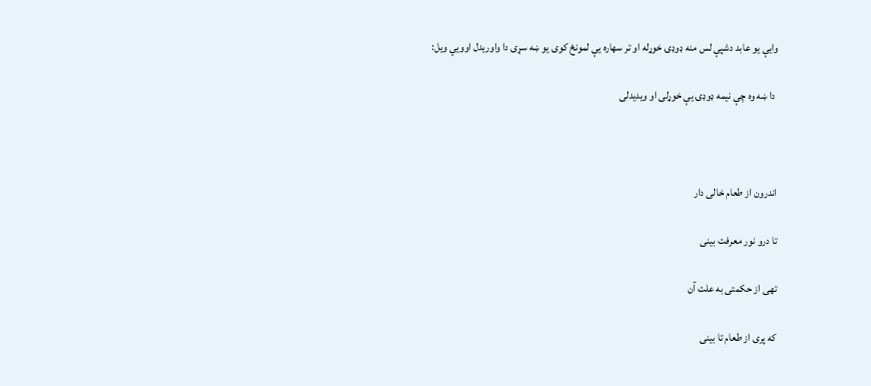وایې یو عابد دشپې لس منه ډوډۍ خوړله او تر سهاره يې لمونځ کوی یو ښه سړی دا واوریدل اوويي ویل:

 دا ښه وه چې نیمه ډوډۍ یې خوړلی او ویدیدلی



اندرون از طعام خالى دار

تا درو نور معرفت بينى

تهى از حكمتى به علت آن

كه پرى از طعام تا بينى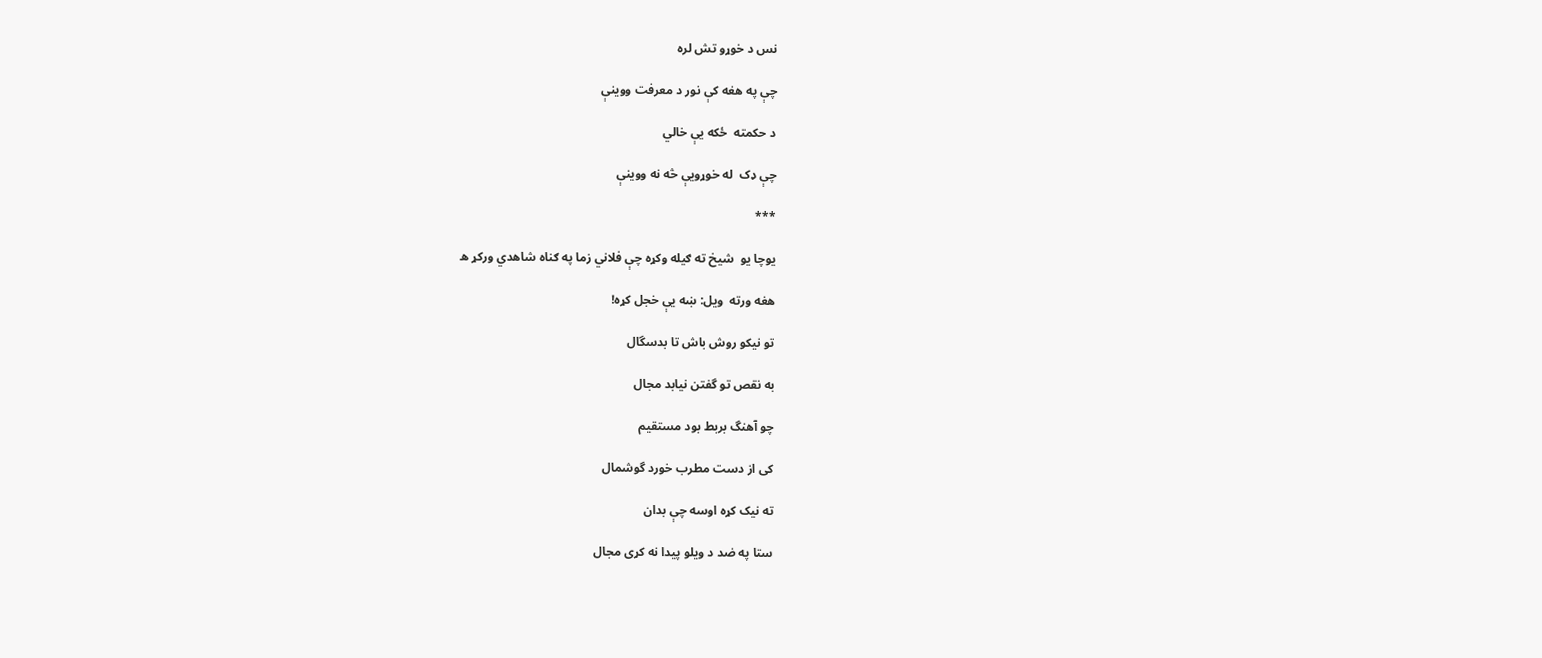نس د خوړو تش لره

چې په هغه کې نور د معرفت ووینې

د حکمته  ځکه یې خالي

چې ډک  له خوړويې څه نه ووینې

***

یوچا یو  شیخ ته ګیله وکړه چې فلاني زما په ګناه شاهدي ورکړ ه

هغه ورته  ویل: ښه یې خجل کړه!

تو نيكو روش باش تا بدسگال

به نقص تو گفتن نيابد مجال

چو آهنگ بربط بود مستقيم

كى از دست مطرب خورد گوشمال

ته نیک کړه اوسه چې بدان

ستا په ضد د ویلو پیدا نه کړی مجال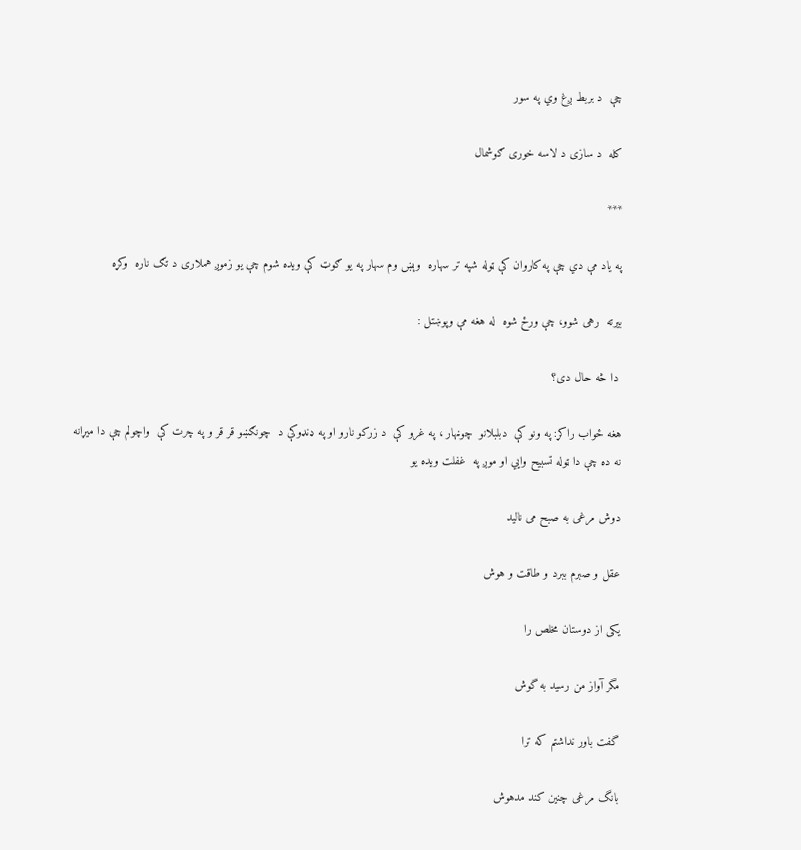چې  د بربط ږغ وي په سور

کله  د سازی د لاسه خوری ګوشمال

***

په یاد مې دي چې په کاروان کې ټوله شپه تر سهاره  وېښ وم سهار په یو ګوټ کې ویده شوم چې یو زموږ هملاری د تګ ناره  وکړه

بیرته  رهی شوو، چې ورځ شوه  له هغه مې وپوښتل :

 دا څه حال دی؟

هغه ځواب راکړ: په ونو کې  دبلبلانو  چوڼهار ، په غرو کې  د زرکو نارو او په ډنډوکې د  چونګښو قر قر و په چرت کې  واچولم چې دا میړانه نه ده چې دا ټوله تسبیح وايي او موږ په  غفلت ویده یو

دوش مرغى به صبح مى ناليد

عقل و صبرم ببرد و طاقت و هوش

يكى از دوستان مخلص را

مگر آواز من رسيد به گوش

گفت باور نداشتم كه ترا

بانگ مرغى چنين كند مدهوش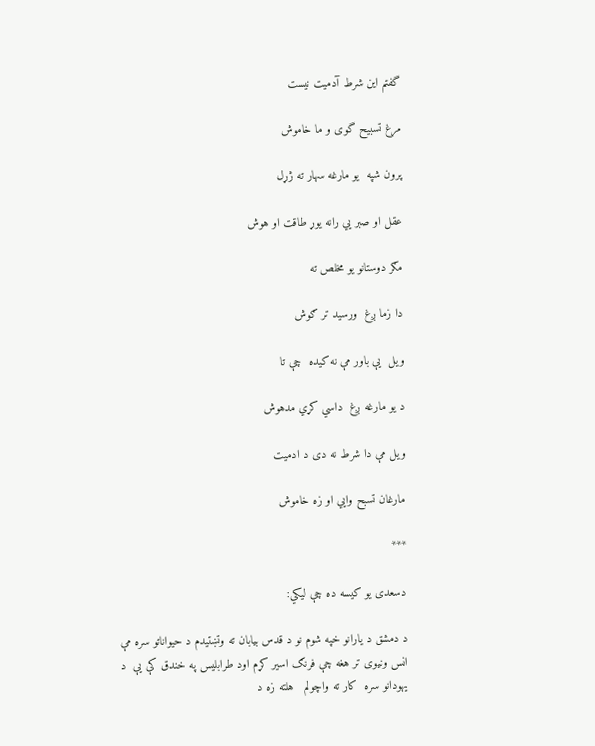گفتم اين شرط آدميت نيست

مرغ تسبيح گوى و ما خاموش

پرون شپه  یو مارغه سهار ته ژړل

عقل او صبر يي رانه یوړ طاقت او هوش

مګر دوستانو یو مخلص ته

دا زما ږغ  ورسید تر ګوش

ویل  يې باور مې نه کیده  چې تا

د یو مارغه ږغ  داسي کړي مدهوش

ویل مې دا شرط نه دی د ادمیت

مارغان تسبح وایي او زه خاموش

***

دسعدی یو کیسه ده چې لیکي:

د دمشق د یارانو خپه شوم نو د قدس بیابان ته وتښتیدم د حیواناتو سره مې انس ونیوی تر هغه چې فرنګ اسیر کړم اود طرابلیس په خندق کې یې  د یهودانو سره  کار ته واچولم   هلته زه د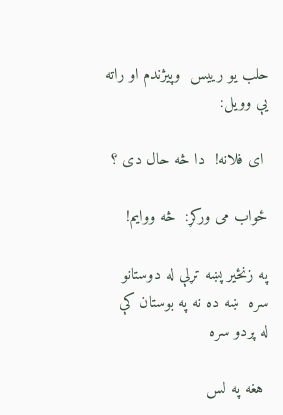حلب یو رییس  وپیژندم او راته يې وویل:

 ای فلانه!  دا څه حال دی ؟

ځواب می ورکړ:  څه ووایم!

په زنځیر پښه تړلې له دوستانو سره  ښه ده نه په بوستان کې   له پردو سره

 هغه په لس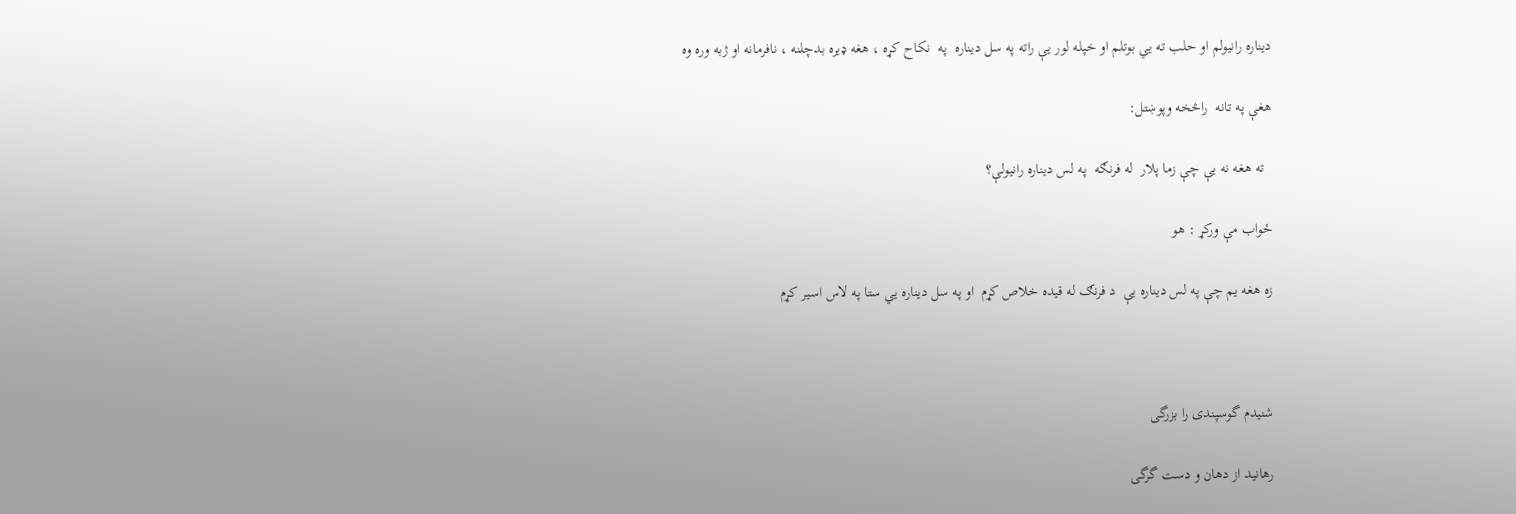دیناره رانیولم او حلب ته يي بوتلم او خپله لور یې راته په سل دیناره  په  نکاح کړه ، هغه ډیره بدچلنه ، نافرمانه او ژبه وره وه

هغې په تانه  راڅخه وپوښتل:

  ته هغه نه يې چې زما پلار  له فرنګه  په لس دیناره رانیولې؟

ځواب مې ورکړ : هو

زه هغه یم چې په لس دیناره یې  د فرنګ له قیده خلاص کړم  او په سل دیناره يي ستا په لاس اسیر کړم



شنيدم گوسپندى را بزرگى

رهانيد از دهان و دست گرگى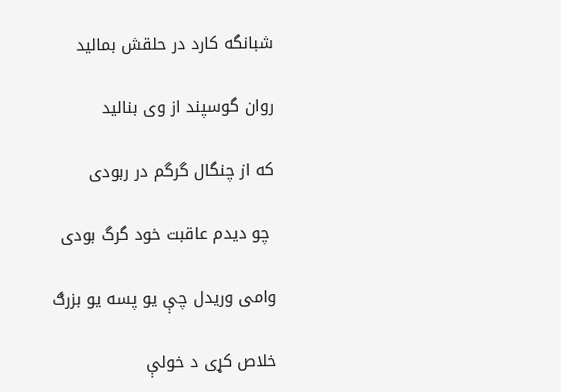شبانگه كارد در حلقش بماليد

روان گوسپند از وى بناليد

كه از چنگال گرگم در ربودى

 چو ديدم عاقبت خود گرگ بودى

وامی وریدل چې یو پسه یو بزرګ

خلاص کړی د خولې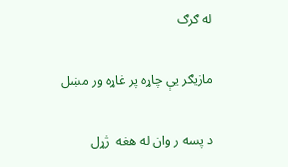له ګرګ

مازیګر یې چاړه پر غاړه ور مښل

د پسه ر وان له هغه  ژړل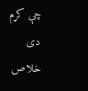چې کړم  دی خلاص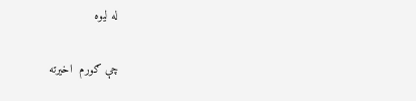له لیوه

چې ګورم  اخیرته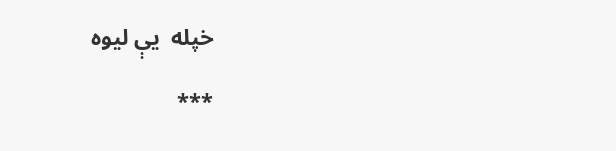خپله  یې لیوه

***